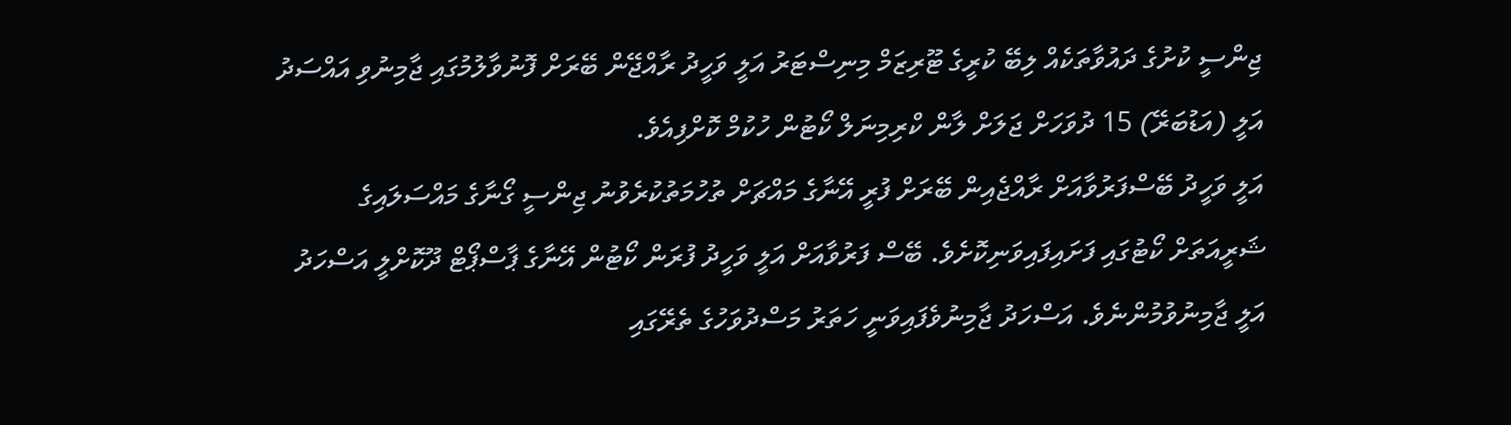ޖިންސީ ކުށުގެ ދައުވާތަކެއް ލިބޭ ކުރީގެ ޓޫރިޒަމް މިނިސްޓަރު އަލީ ވަހީދު ރާއްޖޭން ބޭރަށް ފޮނުވާލުމުގައި ޖާމިނުވި އައްސަދު އަލީ (އަޑުބަރޭ) 15 ދުވަހަށް ޖަލަށް ލާން ކްރިމިނަލް ކޯޓުން ހުކުމް ކޮށްފިއެވެ.
އަލީ ވަހީދު ބޭސްފަރުވާއަށް ރާއްޖެއިން ބޭރަށް ފުރީ އޭނާގެ މައްޗަށް ތުހުމަތުކުރެވުނު ޖިންސީ ގޯނާގެ މައްސަލައިގެ ޝަރީއަތަށް ކޯޓުގައި ފަށައިފައިވަނިކޮށެވެ. ބޭސް ފަރުވާއަށް އަލީ ވަހީދު ފުރަން ކޯޓުން އޭނާގެ ޕާސްޕޯޓް ދޫކޮށްލީ އަސްހަދު އަލީ ޖާމިނުވުމުންނެވެ. އަސްހަދު ޖާމިނުވެފައިވަނީ ހަތަރު މަސްދުވަހުގެ ތެރޭގައި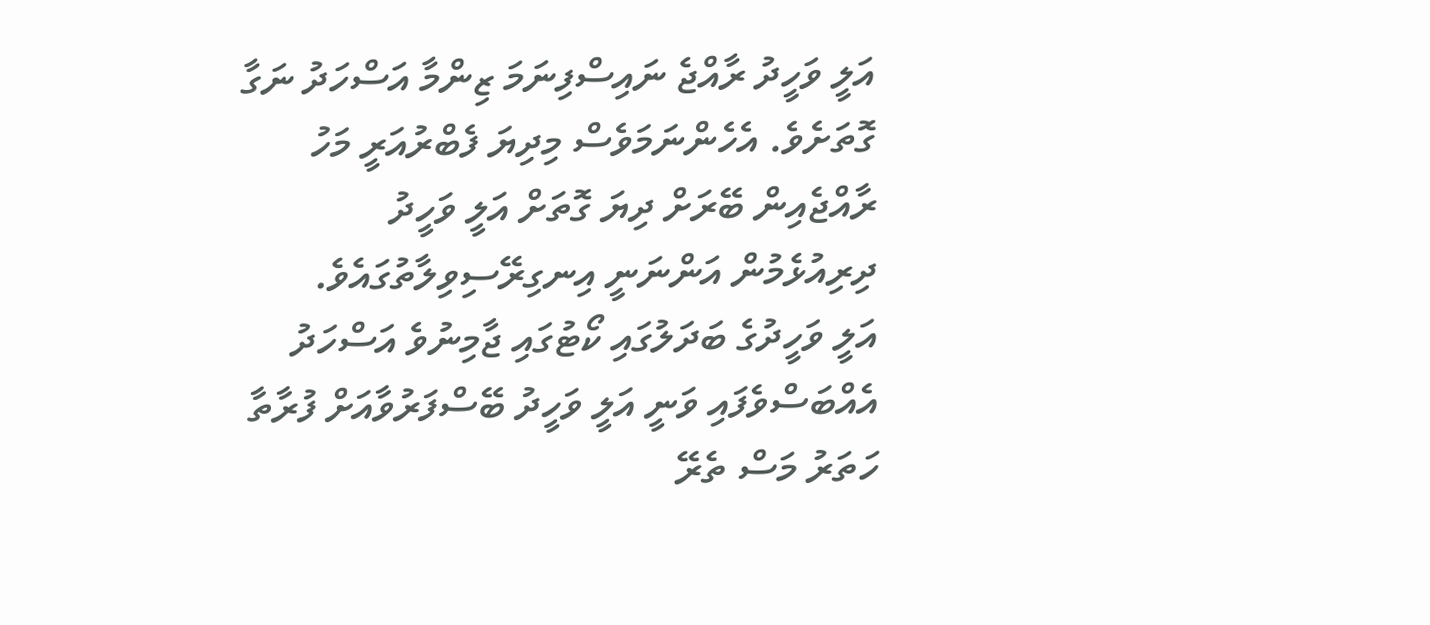އަލީ ވަހީދު ރާއްޖެ ނައިސްފިނަމަ ޒިންމާ އަސްހަދު ނަގާ ގޮތަށެވެ. އެހެންނަމަވެސް މިދިޔަ ފެބްރުއަރީ މަހު ރާއްޖެއިން ބޭރަށް ދިޔަ ގޮތަށް އަލީ ވަހީދު ދިރިއުޅެމުން އަންނަނީ އިނގިރޭސިވިލާތުގައެވެ.
އަލީ ވަހީދުގެ ބަދަލުގައި ކޯޓުގައި ޖާމިނުވެ އަސްހަދު އެއްބަސްވެފައި ވަނީ އަލީ ވަހީދު ބޭސްފަރުވާއަށް ފުރާތާ ހަތަރު މަސް ތެރޭ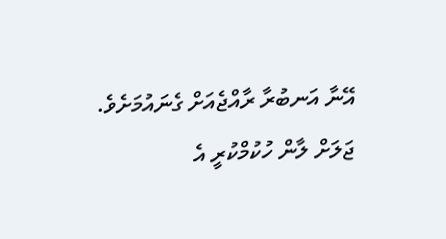އޭނާ އަނބުރާ ރާއްޖެއަށް ގެނައުމަށެވެ. ޖަލަށް ލާން ހުކުމްކުރީ އެ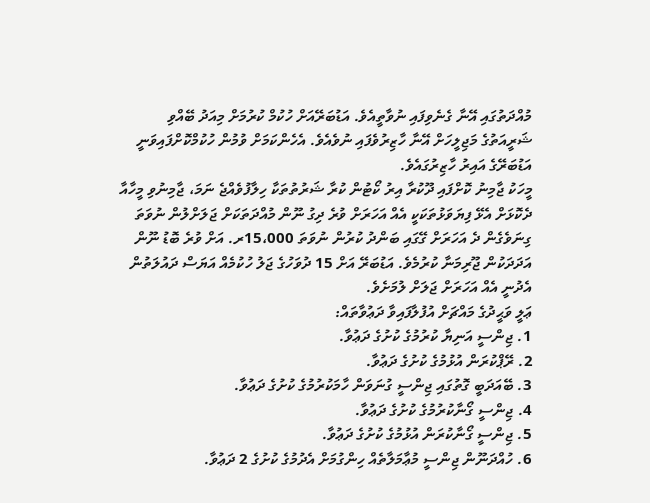މުއްދަތުގައި އޭނާ ގެނެވިފައި ނުވާތީއެވެ. އަޑުބަރޭއަށް ހުކުމް ކުރުމަށް މިއަދު ބޭއްވި ޝަރީއަތުގެ މަޖިލީހަށް އޭނާ ހާޒިރުވެފައި ނުވެއެވެ. އެހެންކަމަށް ވުމުން ހުކުމްކޮށްފައިވަނީ އަޑުބަރޭގެ އައިރު ހާޒިރުގައެވެ.
މީހަކު ޖާމިނު ކޮށްފައި ދޫކުރާ އިރު ކޯޓުން ކުރާ ޝަރުތުތަކާ ހިލާފުވެއްޖެ ނަމަ، ޖާމިނުވި މީހާއާ ދެކޮޅަށް އެޅޭ ފިޔަވަޅުތަކަކީ އެއް އަހަރަށް ވުރެ ދިގު ނޫން މުއްދަތަކަށް ޖަލަށްލުން ނުވަތަ ގިނަވެގެން ދެ އަހަރަށް ގޭގައި ބަންދު ކުރުން ނުވަތަ 15،000ރ. އަށް ވުރެ ބޮޑު ނޫން އަދަދަކުން ޖޫރިމަނާ ކުރުމެވެ. އަޑުބަރޭ އަށް 15 ދުވަހުގެ ޖަލު ހުކުމެއް އަޔަސް ދައުލަތުން އެދުނީ އެއް އަހަރަށް ޖަލަށް ލުމަށެވެ.
ޢަލީ ވަޙީދުގެ މައްޗަށް އުފުލާފައިވާ ދަޢުވާތައް:
1. ޖިންސީ އަނިޔާ ކުރުމުގެ ކުށުގެ ދަޢުވާ.
2. ރޭޕްކުރަން އުޅުމުގެ ކުށުގެ ދަޢުވާ.
3. ބޭއަދަބީ ގޮތުގައި ޖިންސީ ގުނަވަން ހާމަކުރުމުގެ ކުށުގެ ދަޢުވާ.
4. ޖިންސީ ގޯނާކުރުމުގެ ކުށުގެ ދަޢުވާ.
5. ޖިންސީ ގޯނާކުރަން އުޅުމުގެ ކުށުގެ ދަޢުވާ.
6. ހުއްދަނޫން ޖިންސީ މުޢާމަލާތެއް ހިންގުމަށް އެދުމުގެ ކުށުގެ 2 ދަޢުވާ.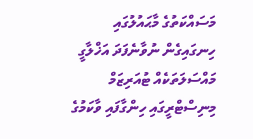މަސައްކަތުގެ މާޙައުލުގައި ހިނގައިގެން ނުވާނެފަދަ އަޚްލާގީ މައްސަލަތަކެއް ޓުއަރިޒަމް މިނިސްޓްރީގައި ހިންގާފައި ވާކަމުގެ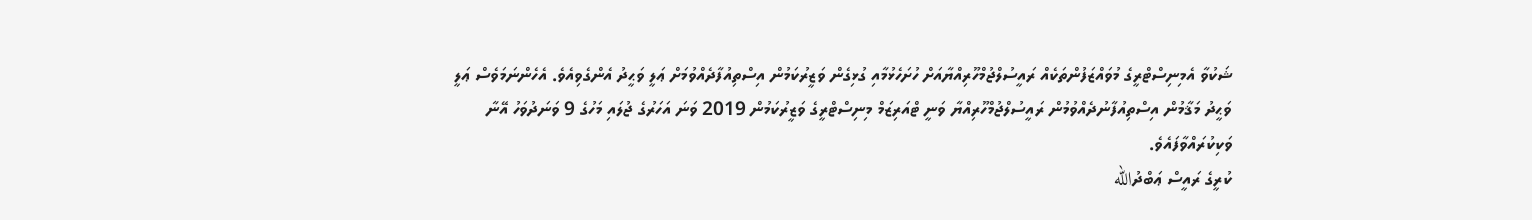ޝަކުވާ އެމިނިސްޓްރީގެ މުވައްޒަފުންތަކެއް ރައީސުލްޖުމްހޫރިއްޔާއަށް ހުށަހެޅުމާއި ގުޅިގެން ވަޒީރުކަމުން އިސްތިއުފާދެއްވުމަށް ޢަލީ ވަޙީދު އެންގެވިއެވެ. އެހެންނަމަވެސް ޢަލީ ވަޙީދު މަޤާމުން އިސްތިއުފާނުދެއްވުމުން ރައީސުލްޖުމްހޫރިއްޔާ ވަނީ ޓްއަރިޒަމް މިނިސްޓްރީގެ ވަޒީރުކަމުން 2019 ވަނަ އަހަރުގެ ޖުލައި މަހުގެ 9 ވަނަދުވަހު އޭނާ ވަކިކުރައްވާފައެވެ.
ކުރީގެ ރައީސް ޢަބްދުالله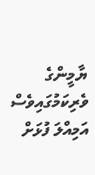ޔާމީންގެ ވެރިކަމުގައިވެސް އަމިއްލަ ފުޅަށް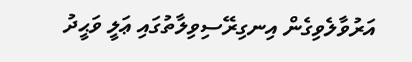އަރުވާލެވިގެން އިނގިރޭސިވިލާތުގައި ޢަލީ ވަޙީދު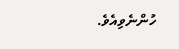ހުންނެވިއެވެ.